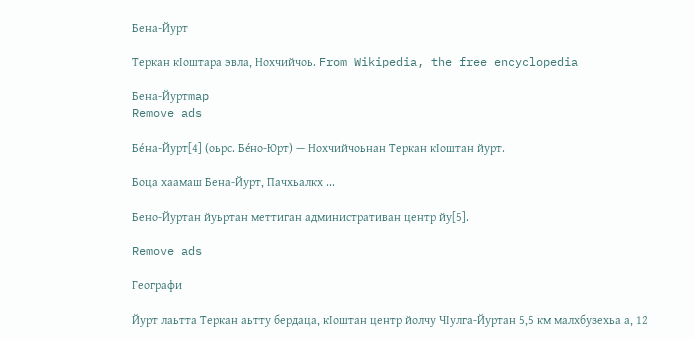Бена-Йурт

Теркан кӀоштара эвла, Нохчийчоь. From Wikipedia, the free encyclopedia

Бена-Йуртmap
Remove ads

Бе́на-Йурт[4] (оьрс. Бе́но-Юрт) — Нохчийчоьнан Теркан кӀоштан йурт.

Боца хаамаш Бена-Йурт, Пачхьалкх ...

Бено-Йуртан йуьртан меттиган административан центр йу[5].

Remove ads

Географи

Йурт лаьтта Теркан аьтту бердаца, кІоштан центр йолчу ЧӀулга-Йуртан 5,5 км малхбузехьа а, 12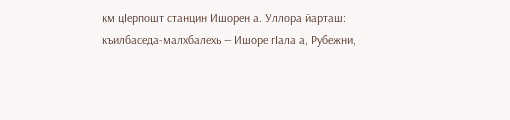км цІерпошт станцин Ишорен а. Уллора йарташ: къилбаседа-малхбалехь — Ишоре гІала а, Рубежни,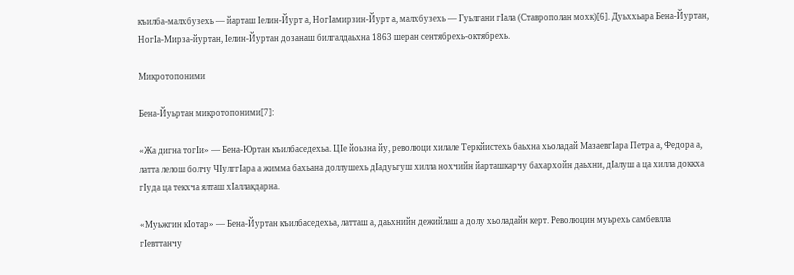къилба-малхбузехь — йарташ Ӏелин-Йурт а, НогӀамирзин-Йурт а, малхбузехь — Гуьлгани гІала (Ставрополан мохк)[6]. Дуьххьара Бена-Йуртан, НогІа-Мирза-йуртан, Іелин-Йуртан дозанаш билгалдаьхна 1863 шеран сентябрехь-октябрехь.

Микротопоними

Бена-Йуьртан микротопоними[7]:

«Жа дигна тогӀи» — Бена-Юртан къилбаседехьа. ЦӀе йоьзна йу, революци хилале Теркйистехь баьхна хьоладай МазаевгІара Петра а, Федора а, латта лелош болчу ЧӀулггІара а жимма бахьана доллушехь дӀадуьгуш хилла нохчийн йарташкарчу бахархойн даьхни, дӀалуш а ца хилла доккха гІуда ца текхча ялташ хӀаллакдарна.

«Муьжгин кӀотар» — Бена-Йуртан къилбаседехьа, латташ а, даьхнийн дежийлаш а долу хьоладайн керт. Революцин муьрехь самбевлла гІевттанчу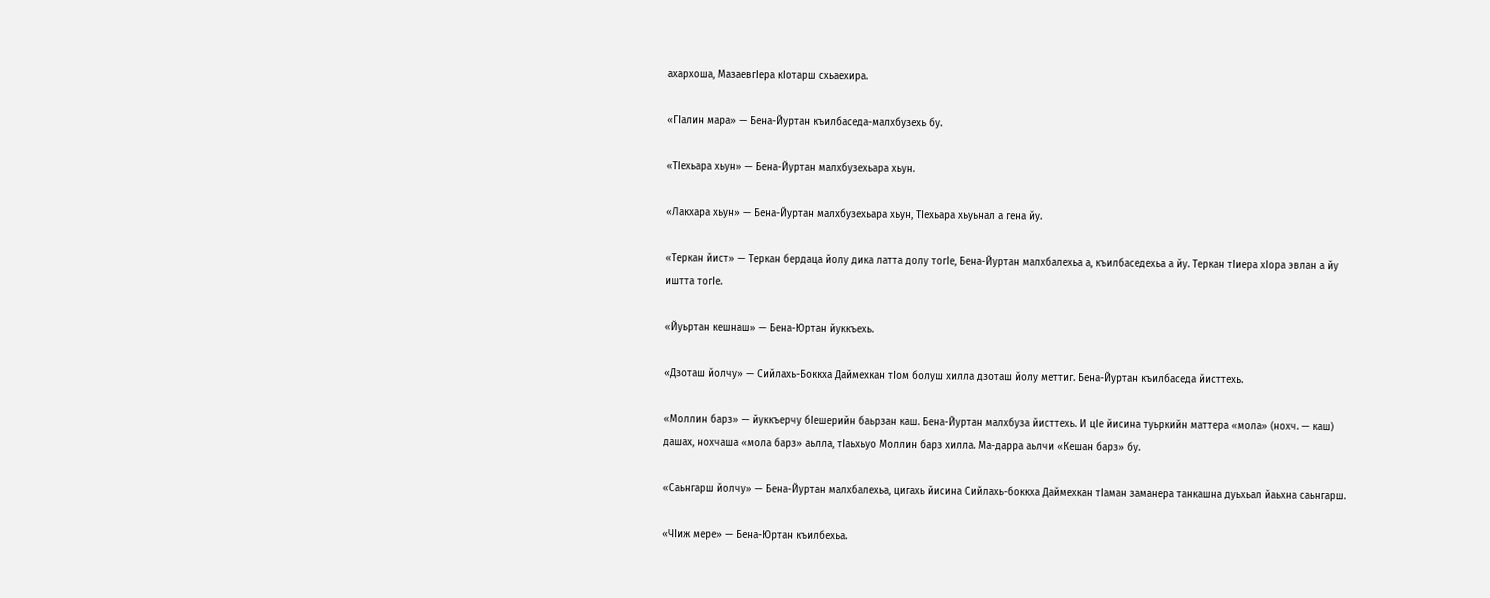ахархоша, МазаевгІера кІотарш схьаехира.

«ГӀалин мара» — Бена-Йуртан къилбаседа-малхбузехь бу.

«ТӀехьара хьун» — Бена-Йуртан малхбузехьара хьун.

«Лакхара хьун» — Бена-Йуртан малхбузехьара хьун, ТӀехьара хьуьнал а гена йу.

«Теркан йист» — Теркан бердаца йолу дика латта долу тогІе, Бена-Йуртан малхбалехьа а, къилбаседехьа а йу. Теркан тІиера хӀора эвлан а йу иштта тогІе.

«Йуьртан кешнаш» — Бена-Юртан йуккъехь.

«Дзоташ йолчу» — Сийлахь-Боккха Даймехкан тӀом болуш хилла дзоташ йолу меттиг. Бена-Йуртан къилбаседа йисттехь.

«Моллин барз» — йуккъерчу бІешерийн баьрзан каш. Бена-Йуртан малхбуза йисттехь. И цӀе йисина туьркийн маттера «мола» (нохч. — каш) дашах, нохчаша «мола барз» аьлла, тІаьхьуо Моллин барз хилла. Ма-дарра аьлчи «Кешан барз» бу.

«Саьнгарш йолчу» — Бена-Йуртан малхбалехьа, цигахь йисина Сийлахь-боккха Даймехкан тІаман заманера танкашна дуьхьал йаьхна саьнгарш.

«ЧӀиж мере» — Бена-Юртан къилбехьа.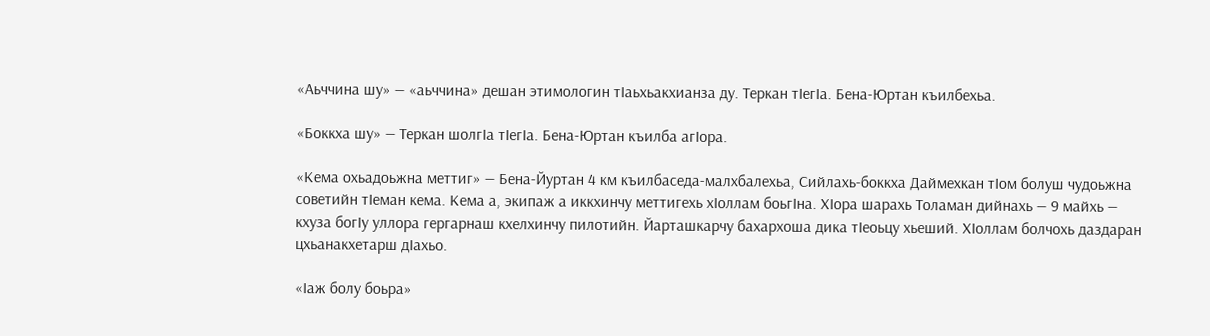«Аьччина шу» — «аьччина» дешан этимологин тІаьхьакхианза ду. Теркан тІегІа. Бена-Юртан къилбехьа.

«Боккха шу» — Теркан шолгІа тІегІа. Бена-Юртан къилба агІора.

«Кема охьадоьжна меттиг» — Бена-Йуртан 4 км къилбаседа-малхбалехьа, Сийлахь-боккха Даймехкан тІом болуш чудоьжна советийн тІеман кема. Кема а, экипаж а иккхинчу меттигехь хІоллам боьгІна. ХӀора шарахь Толаман дийнахь — 9 майхь — кхуза богІу уллора гергарнаш кхелхинчу пилотийн. Йарташкарчу бахархоша дика тІеоьцу хьеший. ХӀоллам болчохь даздаран цхьанакхетарш дӀахьо.

«Ӏаж болу боьра»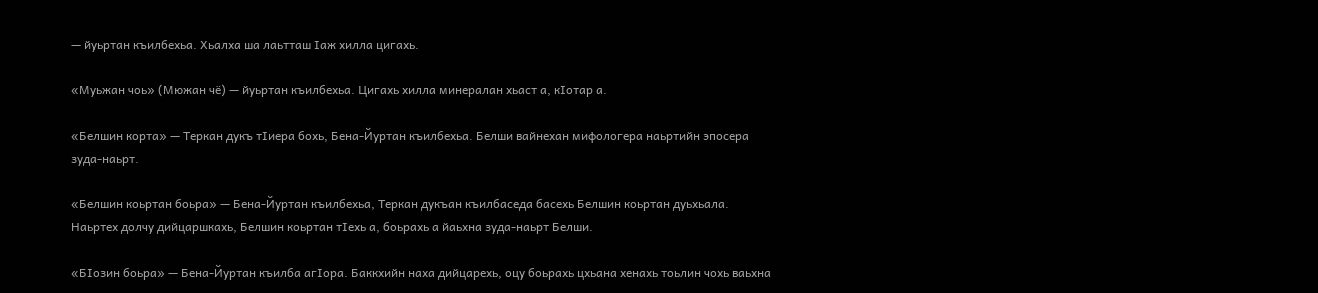— йуьртан къилбехьа. Хьалха ша лаьтташ Іаж хилла цигахь.

«Муьжан чоь» (Мюжан чё) — йуьртан къилбехьа. Цигахь хилла минералан хьаст а, кІотар а.

«Белшин корта» — Теркан дукъ тІиера бохь, Бена-Йуртан къилбехьа. Белши вайнехан мифологера наьртийн эпосера зуда-наьрт.

«Белшин коьртан боьра» — Бена-Йуртан къилбехьа, Теркан дукъан къилбаседа басехь Белшин коьртан дуьхьала. Наьртех долчу дийцаршкахь, Белшин коьртан тІехь а, боьрахь а йаьхна зуда-наьрт Белши.

«БӀозин боьра» — Бена-Йуртан къилба агІора. Баккхийн наха дийцарехь, оцу боьрахь цхьана хенахь тоьлин чохь ваьхна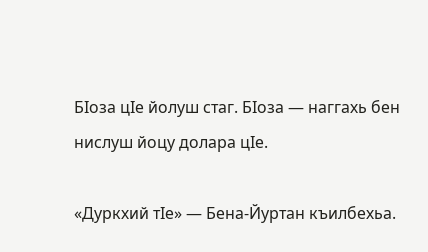БӀоза цӀе йолуш стаг. БӀоза — наггахь бен нислуш йоцу долара цӀе.

«Дуркхий тӀе» — Бена-Йуртан къилбехьа.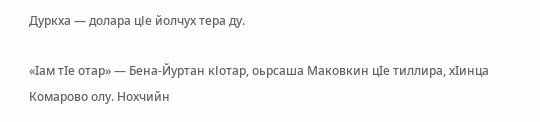Дуркха — долара цІе йолчух тера ду.

«Ӏам тӀе отар» — Бена-Йуртан кІотар, оьрсаша Маковкин цӀе тиллира, хӀинца Комарово олу. Нохчийн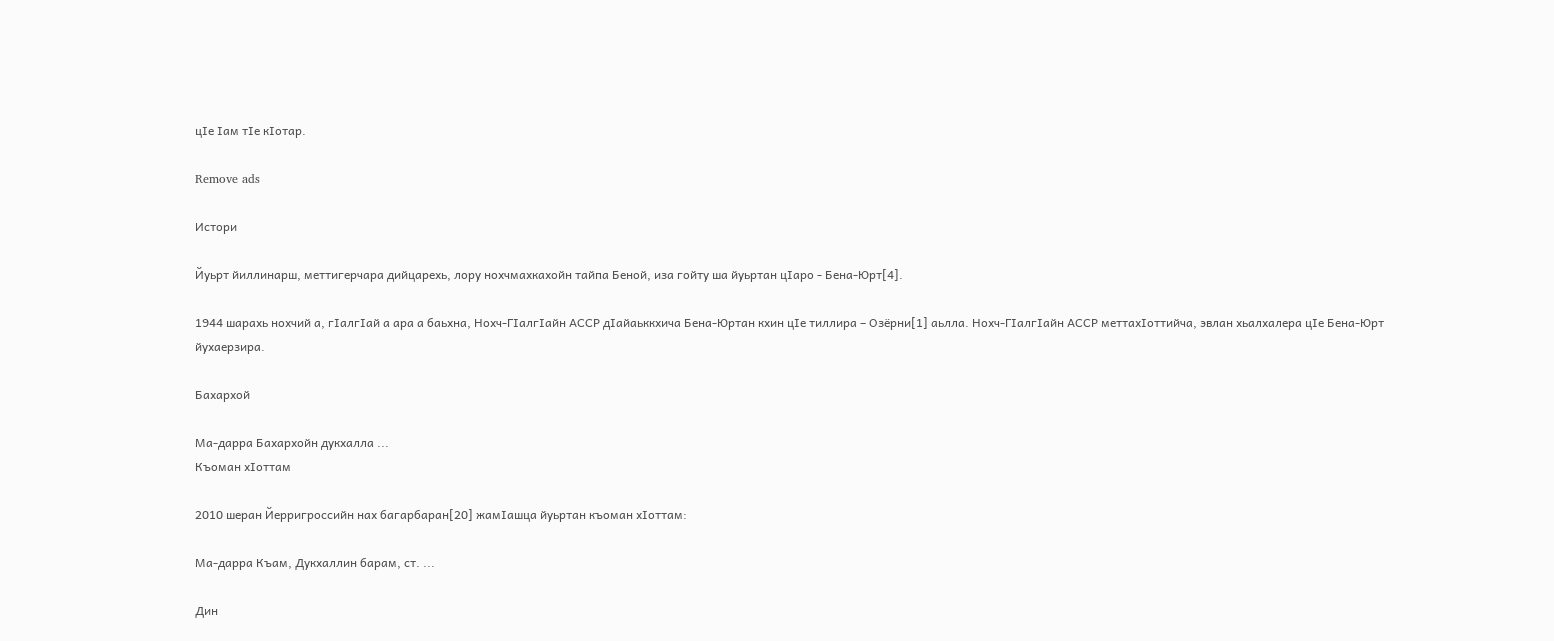цӀе Іам тІе кІотар.

Remove ads

Истори

Йуьрт йиллинарш, меттигерчара дийцарехь, лору нохчмахкахойн тайпа Беной, иза гойту ша йуьртан цӀаро - Бена-Юрт[4].

1944 шарахь нохчий а, гӀалгӀай а ара а баьхна, Нохч-ГӀалгӀайн АССР дӀайаьккхича Бена-Юртан кхин цӀе тиллира – Озёрни[1] аьлла. Нохч-ГӀалгӀайн АССР меттахӀоттийча, эвлан хьалхалера цӀе Бена-Юрт йухаерзира.

Бахархой

Ма-дарра Бахархойн дукхалла ...
Къоман хӀоттам

2010 шеран Йерригроссийн нах багарбаран[20] жамӀашца йуьртан къоман хӀоттам:

Ма-дарра Къам, Дукхаллин барам, ст. ...

Дин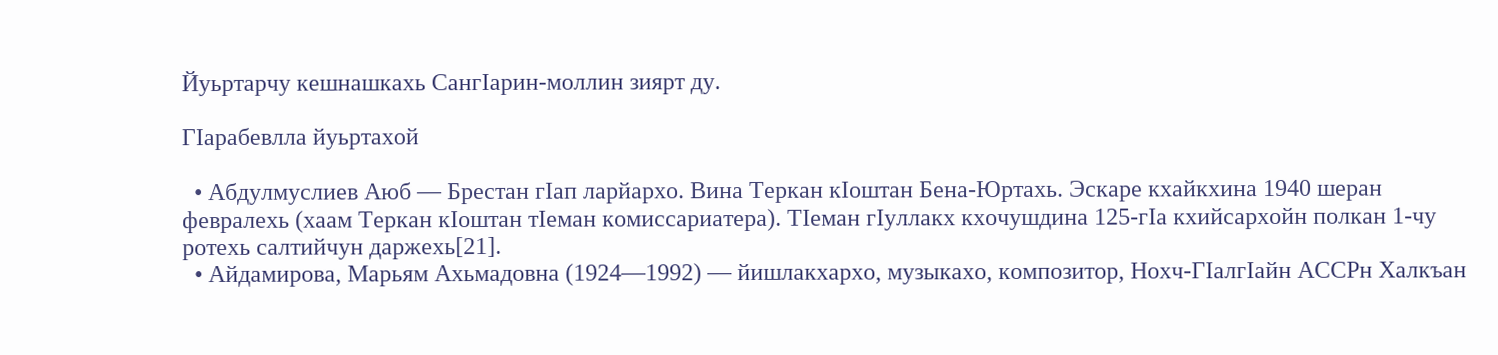Йуьртарчу кешнашкахь СангІарин-моллин зиярт ду.

ГӀарабевлла йуьртахой

  • Абдулмуслиев Аюб — Брестан гӀап ларйархо. Вина Теркан кӀоштан Бена-Юртахь. Эскаре кхайкхина 1940 шеран февралехь (хаам Теркан кӀоштан тӀеман комиссариатера). ТӀеман гӀуллакх кхочушдина 125-гӀа кхийсархойн полкан 1-чу ротехь салтийчун даржехь[21].
  • Айдамирова, Марьям Ахьмадовна (1924—1992) — йишлакхархо, музыкахо, композитор, Нохч-ГӀалгӀайн АССРн Халкъан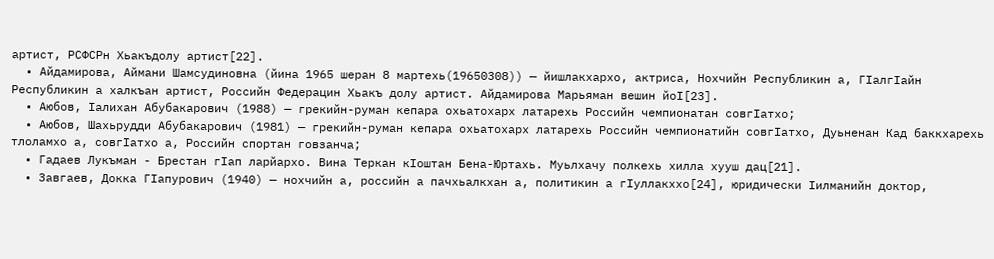артист, РСФСРн Хьакъдолу артист[22].
  • Айдамирова, Аймани Шамсудиновна (йина 1965 шеран 8 мартехь(19650308)) — йишлакхархо, актриса, Нохчийн Республикин а, ГӀалгӀайн Республикин а халкъан артист, Российн Федерацин Хьакъ долу артист. Айдамирова Марьяман вешин йоӀ[23].
  • Аюбов, Ӏалихан Абубакарович (1988) — грекийн-руман кепара охьатохарх латарехь Российн чемпионатан совгӀатхо;
  • Аюбов, Шахьрудди Абубакарович (1981) — грекийн-руман кепара охьатохарх латарехь Российн чемпионатийн совгӀатхо, Дуьненан Кад баккхарехь тлоламхо а, совгӀатхо а, Российн спортан говзанча;
  • Гадаев Лукъман - Брестан гӀап ларйархо. Вина Теркан кӀоштан Бена-Юртахь. Муьлхачу полкехь хилла хууш дац[21].
  • Завгаев, Докка ГӀапурович (1940) — нохчийн а, российн а пачхьалкхан а, политикин а гӀуллакххо[24], юридически Ӏилманийн доктор,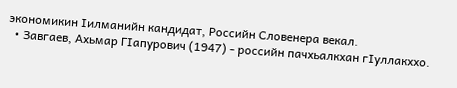экономикин Ӏилманийн кандидат, Российн Словенера векал.
  • Завгаев, Ахьмар ГӀапурович (1947) - российн пачхьалкхан гӀуллакххо.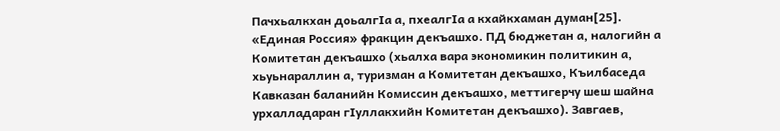Пачхьалкхан доьалгӀа а, пхеалгӀа а кхайкхаман думан[25]. «Единая Россия» фракцин декъашхо. ПД бюджетан а, налогийн а Комитетан декъашхо (хьалха вара экономикин политикин а, хьуьнараллин а, туризман а Комитетан декъашхо, Къилбаседа Кавказан баланийн Комиссин декъашхо, меттигерчу шеш шайна урхалладаран гӀуллакхийн Комитетан декъашхо). Завгаев,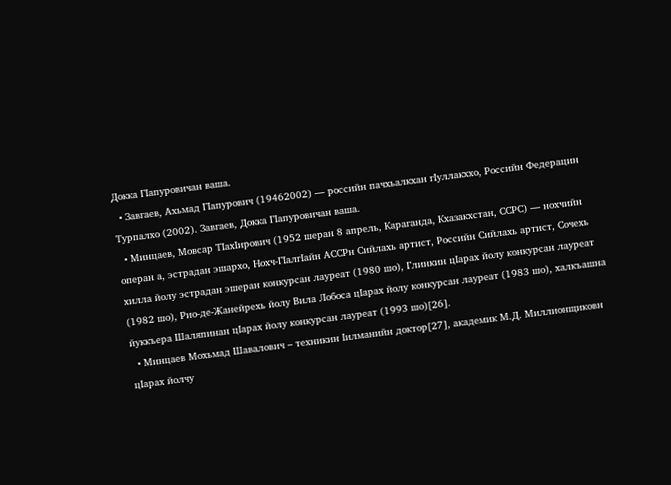Докка ГӀапуровичан ваша.
  • Завгаев, Ахьмад ГӀапурович (19462002) — российн пачхьалкхан гӀуллакххо, Российн Федерацин Турпалхо (2002). Завгаев, Докка ГӀапуровичан ваша.
  • Минцаев, Мовсар ТӀахӀирович (1952 шеран 8 апрель, Караганда, Кхазакхстан, ССРС) — нохчийн операн а, эстрадан эшархо, Нохч-ГӀалгӀайн АССРн Сийлахь артист, Российн Сийлахь артист, Сочехь хилла йолу эстрадан эшеран конкурсан лауреат (1980 шо), Глинкин цӀарах йолу конкурсан лауреат (1982 шо), Рио-де-Жанейрехь йолу Вила Лобоса цӀарах йолу конкурсан лауреат (1983 шо), халкъашна йуккъера Шаляпинан цӀарах йолу конкурсан лауреат (1993 шо)[26].
  • Минцаев Мохьмад Шавалович – техникин Ӏилманийн доктор[27], академик М.Д. Миллионщиковн цӀарах йолчу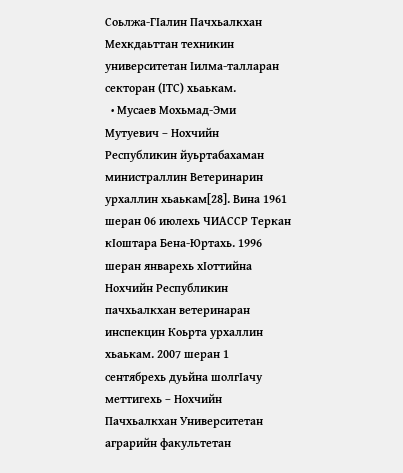Соьлжа-ГӀалин Пачхьалкхан Мехкдаьттан техникин университетан Ӏилма-талларан секторан (ӀТС) хьаькам.
  • Мусаев Мохьмад-Эми Мутуевич – Нохчийн Республикин йуьртабахаман министраллин Ветеринарин урхаллин хьаькам[28]. Вина 1961 шеран 06 июлехь ЧИАССР Теркан кӀоштара Бена-Юртахь. 1996 шеран январехь хӀоттийна Нохчийн Республикин пачхьалкхан ветеринаран инспекцин Коьрта урхаллин хьаькам. 2007 шеран 1 сентябрехь дуьйна шолгӀачу меттигехь – Нохчийн Пачхьалкхан Университетан аграрийн факультетан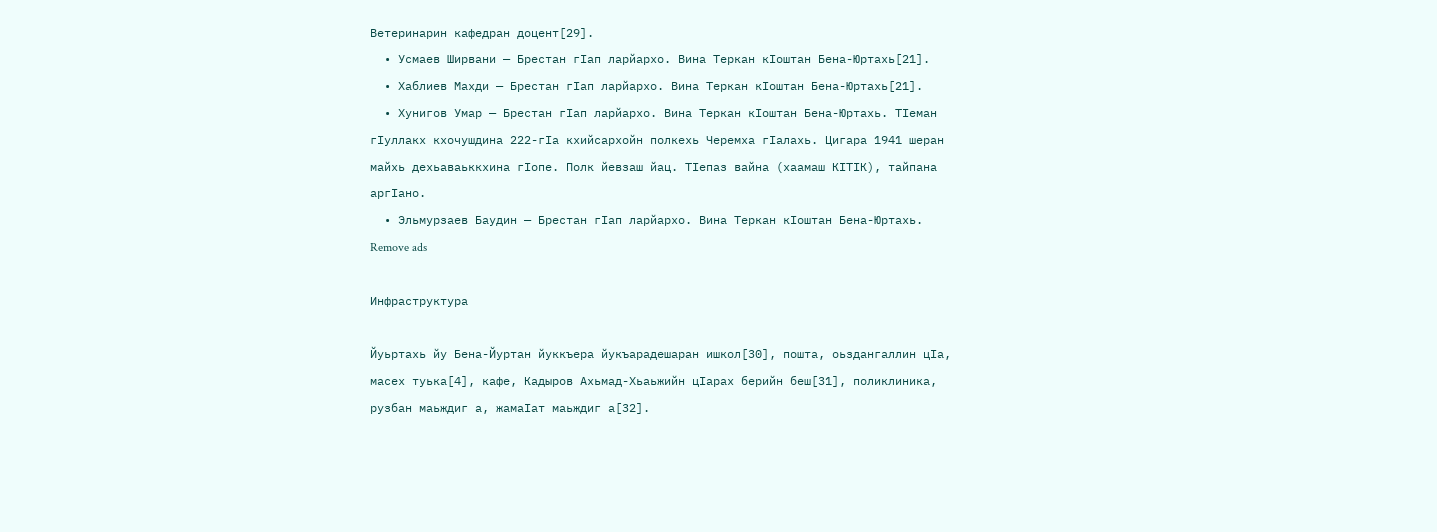Ветеринарин кафедран доцент[29].
  • Усмаев Ширвани — Брестан гӀап ларйархо. Вина Теркан кӀоштан Бена-Юртахь[21].
  • Хаблиев Махди — Брестан гӀап ларйархо. Вина Теркан кӀоштан Бена-Юртахь[21].
  • Хунигов Умар — Брестан гӀап ларйархо. Вина Теркан кӀоштан Бена-Юртахь. ТӀеман гӀуллакх кхочушдина 222-гӀа кхийсархойн полкехь Черемха гӀалахь. Цигара 1941 шеран майхь дехьаваьккхина гӀопе. Полк йевзаш йац. ТӀепаз вайна (хаамаш КӀТӀК), тайпана аргӀано.
  • Эльмурзаев Баудин — Брестан гӀап ларйархо. Вина Теркан кӀоштан Бена-Юртахь.
Remove ads

Инфраструктура

Йуьртахь йу Бена-Йуртан йуккъера йукъарадешаран ишкол[30], пошта, оьздангаллин цӀа, масех туька[4], кафе, Кадыров Ахьмад-Хьаьжийн цӀарах берийн беш[31], поликлиника, рузбан маьждиг а, жамаӀат маьждиг а[32].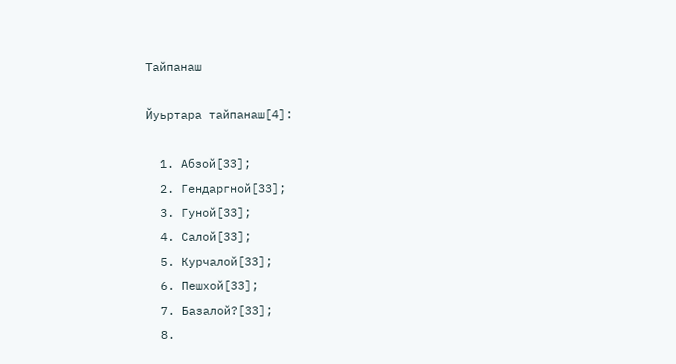Тайпанаш

Йуьртара тайпанаш[4]:

  1. Абзой[33];
  2. Гендаргной[33];
  3. Гуной[33];
  4. Салой[33];
  5. Курчалой[33];
  6. Пешхой[33];
  7. Базалой?[33];
  8.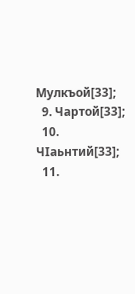Мулкъой[33];
  9. Чартой[33];
  10. ЧӀаьнтий[33];
  11.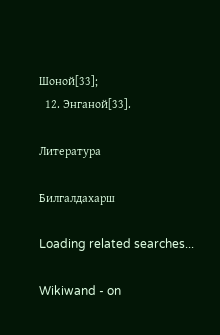Шоной[33];
  12. Энганой[33].

Литература

Билгалдахарш

Loading related searches...

Wikiwand - on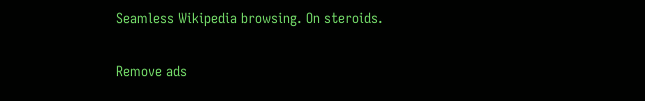Seamless Wikipedia browsing. On steroids.

Remove ads